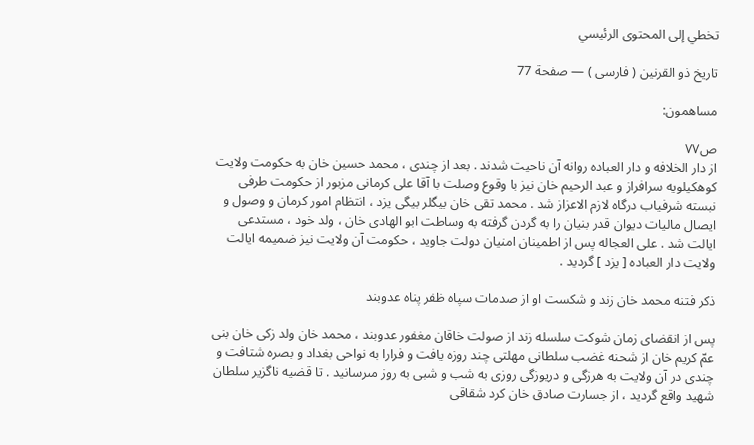تخطي إلى المحتوى الرئيسي

تاريخ ذو القرنين ( فارسى ) — صفحة 77

مساهمون:

ص٧٧
از دار الخلافه و دار العباده روانه آن ناحيت شدند . بعد از چندى ، محمد حسين خان به حكومت ولايت كوهكيلويه سرافراز و عبد الرحيم خان نيز با وقوع وصلت با آقا على كرمانى مزبور از حكومت طرفى نبسته شرفياب درگاه لازم الاعزاز شد . محمد تقى خان بيگلر بيگى يزد ، انتظام امور كرمان و وصول و ايصال ماليات ديوان قدر بنيان را به گردن گرفته به وساطت ابو الهادى خان ، ولد خود ، مستدعى ايالت شد . على العجاله پس از اطمينان امنيان دولت جاويد ، حكومت آن ولايت نيز ضميمه ايالت ولايت دار العباده [ يزد ] گرديد .

ذكر فتنه محمد خان زند و شكست او از صدمات سپاه ظفر پناه عدوبند

پس از انقضاى زمان شوكت سلسله زند از صولت خاقان مغفور عدوبند ، محمد خان ولد زكى خان بنى عمّ كريم خان از شحنه غضب سلطانى مهلتى چند روزه يافت و فرارا به نواحى بغداد و بصره شتافت و چندى در آن ولايت به هرزگى و دريوزگى روزى به شب و شبى به روز مىرسانيد . تا قضيه ناگزير سلطان شهيد واقع گرديد ، از جسارت صادق خان كرد شقاقى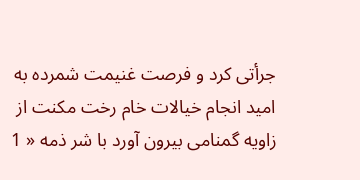جرأتى كرد و فرصت غنيمت شمرده به اميد انجام خيالات خام رخت مكنت از زاويه گمنامى بيرون آورد با شر ذمه « 1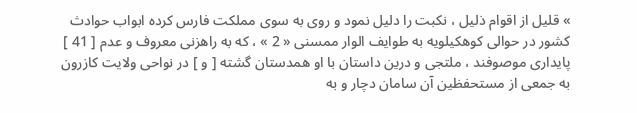» قليل از اقوام ذليل ، نكبت را دليل نمود و روى به سوى مملكت فارس كرده ابواب حوادث كشور در حوالى كوهكيلويه به طوايف الوار ممسنى « 2 » ، كه به راهزنى معروف و عدم [ 41 ] پايدارى موصوفند ، ملتجى و درين داستان با او همدستان گشته [ و ] در نواحى ولايت كازرون به جمعى از مستحفظين آن سامان دچار و به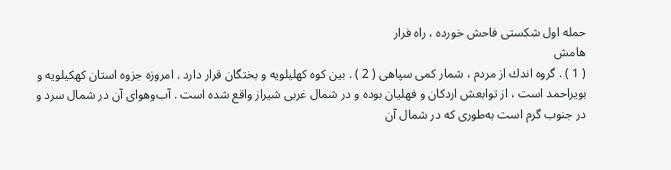حمله اول شكستى فاحش خورده ، راه فرار
هامش
( 1 ) . گروه اندك از مردم ، شمار كمى سپاهى ( 2 ) . بين كوه كهليلويه و بختگان قرار دارد . امروزه جزوه استان كهكيلويه و بويراحمد است ، از توابعش اردكان و فهليان بوده و در شمال غربى شيراز واقع شده است . آب‌وهواى آن در شمال سرد و در جنوب گرم است به‌طورى كه در شمال آن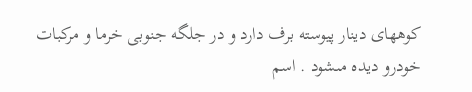كوههاى دينار پيوسته برف دارد و در جلگه جنوبى خرما و مركبات خودرو ديده مىشود . اسم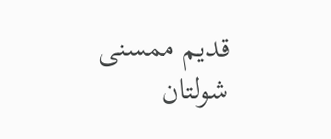قديم ممسنى شولتان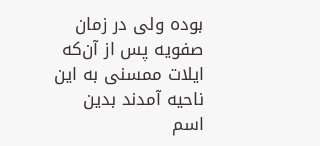بوده ولى در زمان صفويه پس از آن‌كه ايلات ممسنى به اين ناحيه آمدند بدين اسم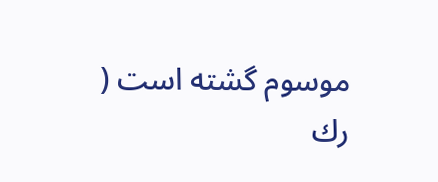موسوم گشته است ( رك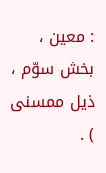: معين ، بخش سوّم ، ذيل ممسنى ) .